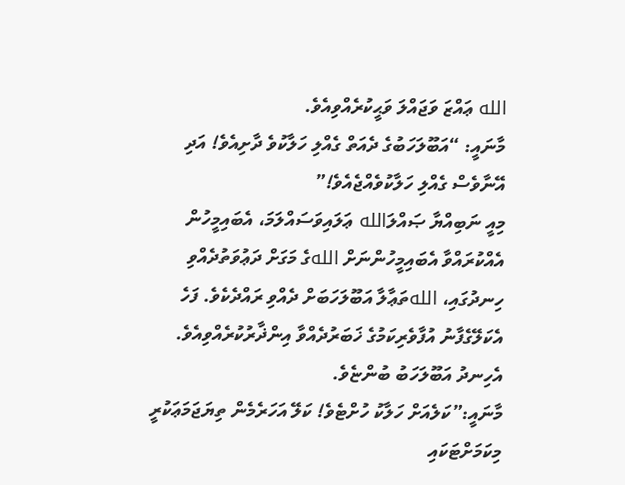الله ޢައްޒަ ވަޖައްލަ ވަޙީކުރެއްވިއެވެ.
މާނައީ: “އަބޫލަހަބުގެ ދެއަތް ގެއްލި ހަލާކުވެ ދާށިއެވެ! އަދި އޭނާވެސް ގެއްލި ހަލާކުވެއްޖެއެވެ!”
މިއީ ނަބިއްޔާ ޞައްލަالله ޢަލައިވަސައްލަމަ، އެބައިމީހުން އެއްކުރައްވާ އެބައިމީހުންނަށް اللهގެ މަގަށް ދަޢުވަތުދެއްވި ހިނދުގައި، اللهތަޢާލާ އަބޫލަހަބަށް ދެއްވި ރައްދެކެވެ. ފަހެ އެކަލޭގެފާނު އުފާވެރިކަމުގެ ޚަބަރުދެއްވާ އިންޛާރުކުރެއްވިއެވެ.
އެހިނދު އަބޫލަހަބު ބުންޏެވެ.
މާނައީ:”ކަލެއަށް ހަލާކު ހުށްޓެވެ! ކަލޭ އަހަރެމެން ތިޔަޖަމަޢަކުރީ މިކަމަށްޓަކައި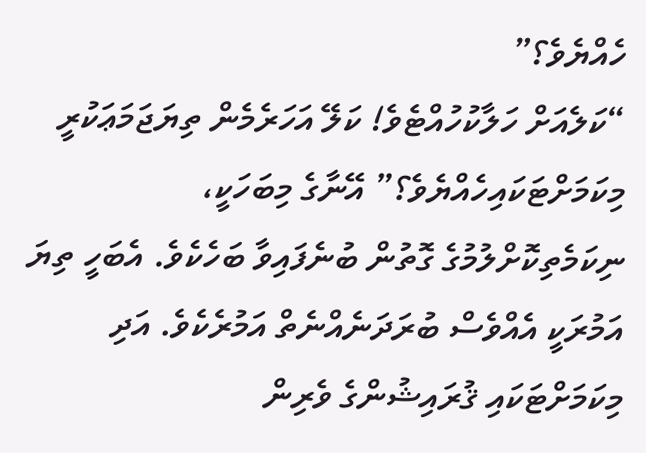ހެއްޔެވެ؟”
“ކަލެއަށް ހަލާކުހުއްޓެވެ! ކަލޭ އަހަރެމެން ތިޔަޖަމަޢަކުރީ މިކަމަށްޓަކައިހެއްޔެވެ؟” އޭނާގެ މިބަހަކީ، ނިކަމެތިކޮށްލުމުގެ ގޮތުން ބުނެފައިވާ ބަހެކެވެ. އެބަހީ ތިޔަ އަމުރަކީ އެއްވެސް ބުރަދަނެއްނެތް އަމުރެކެވެ. އަދި މިކަމަށްޓަކައި ޤުރައިޝުންގެ ވެރިން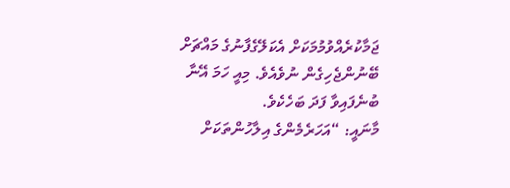ޖަމާކުރެއްވުމުމަކަށް އެކަލޭގެފާނުގެ މައްޗަށް ބޭނުންޖެހިގެން ނުވެއެވެ. މިއީ ހަމަ އޭނާ ބުނެފައިވާ ފަދަ ބަހެކެވެ.
މާނައީ: “އަހަރެމެންގެ އިލާހުންތަކަށް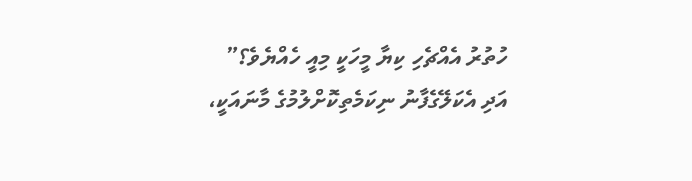ހުތުރު އެއްޗެހި ކިޔާ މީހަކީ މިއީ ހެއްޔެވެ؟”
އަދި އެކަލޭގެފާނު ނިކަމެތިކޮށްލުމުގެ މާނައަކީ،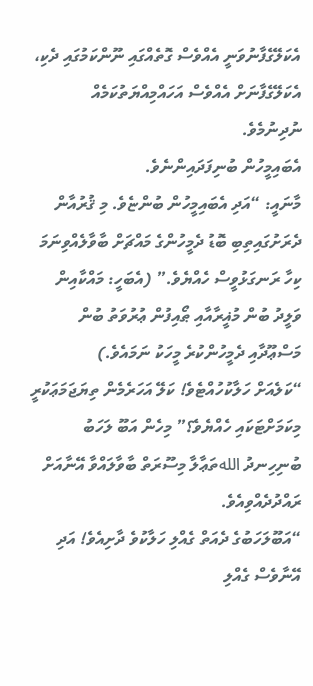އެކަލޭގެފާނުވަނީ އެއްވެސް ގޮތެއްގައި ނޫންކަމުގައި ދެކި، އެކަލޭގެފާނަށް އެއްވެސް އަހައްމިއްޔަތުކަމެއް ނުދިނުމެވެ.
އެބައިމީހުން ބުނިފަދައިންނެވެ.
މާނައީ: “އަދި އެބައިމީހުން ބުންޏެވެ. މި ޤުރުއާން ދެރަށުގައިތިބި ބޮޑު ދެމީހުންގެ މައްޗަށް ބާވާލެއްވިނަމަ ކިހާ ރަނގަޅުވީސް ހެއްޔެވެ.” (އެބަހީ: މައްކާއިން ވަލީދު ބުން މުޣީރާއާއި ޠޯއިފުން ޢުރުވަތު ބުން މަސްޢޫދާއި ދެމީހުންކުރެ މީހަކު ނަމައެވެ.)
“ކަލެއަށް ހަލާކުހުއްޓެވެ! ކަލޭ އަހަރެމެން ތިޔަޖަމަޢަކުރީ މިކަމަށްޓަކައި ހެއްޔެވެ؟” މިހެން އަބޫ ލަހަބު ބުނިހިނދު اللهތަޢާލާ މިސޫރަތް ބާވާލައްވާ އޭނާއަށް ރައްދުދެއްވިއެވެ.
“އަބޫލަހަބުގެ ދެއަތް ގެއްލި ހަލާކުވެ ދާށިއެވެ! އަދި އޭނާވެސް ގެއްލި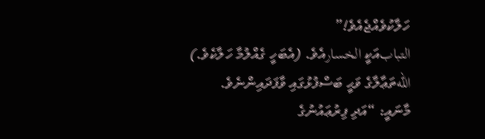ހަލާކުވެއްޖެއެވެ!”
التبابއަކީ الخسارއެވެ. (އެބަހީ ގެއްލުމާ ހަލާކެވެ.) اللهތަޢާލާގެ ވަޙީ ބަސްފުޅުގައި ވާފަދައިންނެވެ.
މާނައީ: “އަދި ފިރުޢައުނުގެ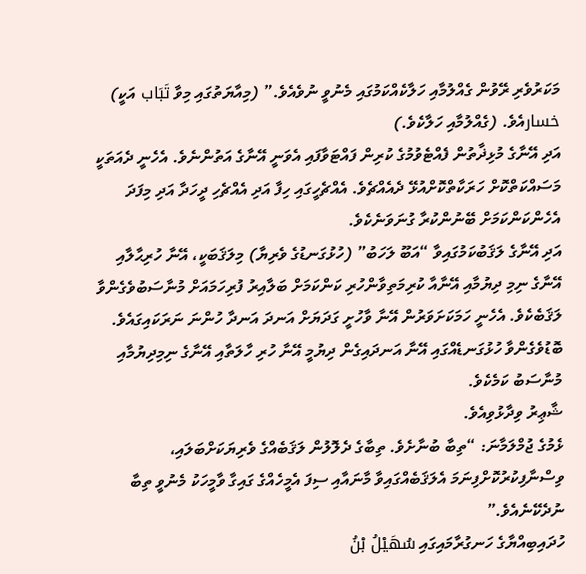މަކަރުވެރި ރޭވުން ގެއްލުމާއި ހަލާކެއްކަމުގައި މެނުވީ ނުވެއެވެ.” (މިއާޔަތުގައި މިވާ تَبَاب އަކީ) خسارއެވެ. (ގެއްލުމާއި ހަލާކެވެ.)
އަދި އޭނާގެ މުޅިޛާތުން ފެއްޓެވުމުގެ ކުރިން ފައްޓަވާފައި އެވަނީ އޭނާގެ އަތުންނެވެ. އެހެނީ ދެއަތަކީ މަސައްކަތްކޮށް ހަރަކާތްކޮށްއުޅޭ ދެއެއްޗެވެ. އެއްޗެހީގައި ހިފާ އަދި އެއްޗެހި ދީހަދާ އަދި މިފަދަ އެހެންކަންކަމަށް ބޭނުންކުރާ ގުނަވަނެކެވެ.
އަދި އޭނާގެ ލަޤަބުކަމުގައިވާ “އަބޫ ލަހަބު” (ހުޅުގަނޑުގެ ވެރިޔާ) މިލަޤަބަކީ، އޭނާ ހުރިޙާލާއި އޭނާގެ ނިމި ދިޔުމާއި އޭނާއާ ކުރިމަތިވާންހުރި ކަންކަމަށް ބަލާއިރު ފުރިހަމައަށް މުނާސަބުވެގެންވާ ލަޤަބެކެވެ. އެހެނީ ހަމަކަށަވަރުން އޭނާ ވާހުށީ ގަދަޔަށް އަނދަ އަނދާ ހުންނަ ނަރަކައިގައެވެ. ބޮޑުވެގެންވާ ހުޅުގަނޑެއްގައި އޭނާ އަނދައިގެން ދިޔުމީ އޭނާ ހުރި ހާލަތާއި އޭނާގެ ނިމިދިޔުމާއި މުނާސަބު ކަމެކެވެ.
ޝާޢިރު ވިދާޅުވިއެވެ.
ޅެމުގެ ޖުމްލަމާނަ: “ތިބާ ބުނާށެވެ. ތިބާގެ ދެލޮލުން ލަޤަބެއްގެ ވެރިޔަކަށްބަލައި، ވިސްނާފިކުރުކޮށްފިނަމަ އެލަޤަބެއްގައިވާ މާނައާއި ސިފަ އެމީހެއްގެ ގައިގާ ވާމީހަކު މެނުވީ ތިބާ ނުދެކޭނެއެވެ.”
ހުދައިބިއްޔާގެ ހަނގުރާމައިގައި سُهَيْلُ بْنُ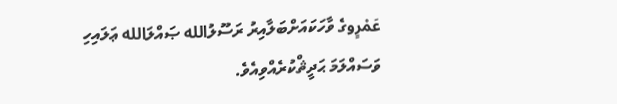عَمْرٍوގެ ވާހަކައަށްބަލާއިރު ރަސޫލުالله ޞައްލަالله ޢަލައިހި ވަސައްލަމަ ޙަދީޘްކުރެއްވިއެވެ.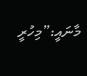މާނައީ:”މިހުރީ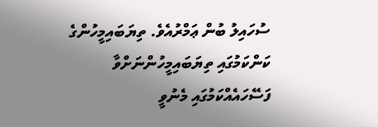ސުހައިލު ބުން ޢަމްރުއެވެ. ތިޔަބައިމީހުންގެ ކަންކަމުގައި ތިޔަބައިމީހުންނަށްވާ ފަސޭހައެއްކަމުގައި މެނުވީ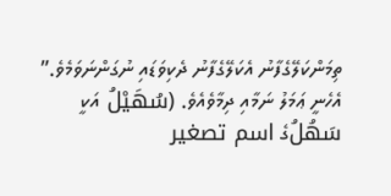ތިމަންކަލޭގެފާނު އެކަލޭގެފާނު ދެކިވަޑައި ނުގަންނަވަމެވެ.”
އެހެނީ ޢަމަލު ނަމާއި ދިމާވެއެވެ. (سُهَيْلُ އަކީ سَهُلُގެ اسم تصغير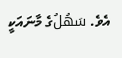އެވެ. سَهُلُގެ މާނައަކީ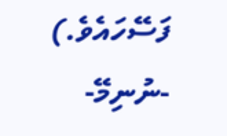ފަސޭހައެވެ.)
-ނުނިމޭ-